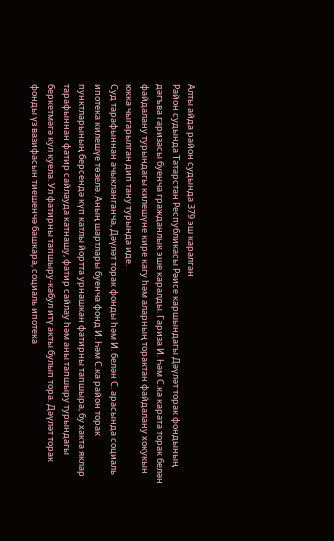Алты айда район судында 379 эш каралган
Район судында Татарстан Республикасы Рәисе каршындагы Дәүләт торак фондының дәгъва гаризасы буенча гражданлык эше каралды. Гариза И. Һәм С.ка карата торак белән файдалану турындагы килешүне кире кагу һәм аларның торактан файдалану хокукын юкка чыгарылган дип тану турында иде.
Суд тарафыннан ачыкланганча, Дәүләт торак фонды һәм И. белән С. арасында социаль ипотека килешүе төзелә. Аның шартлары буенча фонд И. Һәм С.ка район торак пунктларының берсендә күп катлы йортта урнашкан фатирны тапшыра, бу хакта яклар тарафыннан фатир сайлауда катнашу, фатир сайлау һәм аны тапшыру турындагы беркетмәгә кул куела. Ул фатирны тапшыру-кабул итү акты булып тора. Дәүләт торак фонды үз вазифасын тиешенчә башкара, социаль ипотека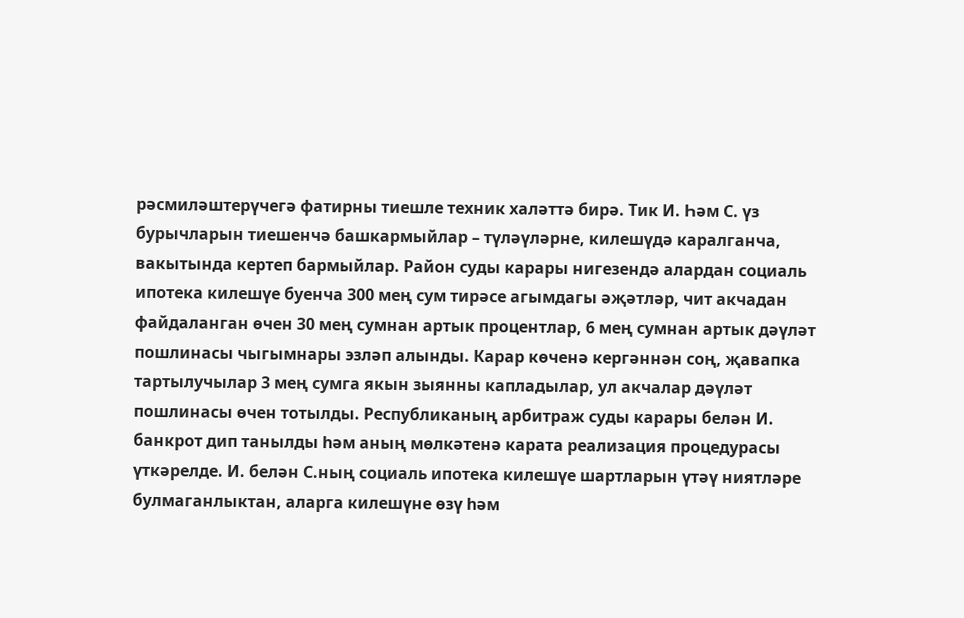рәсмиләштерүчегә фатирны тиешле техник халәттә бирә. Тик И. Һәм С. үз бурычларын тиешенчә башкармыйлар – түләүләрне, килешүдә каралганча, вакытында кертеп бармыйлар. Район суды карары нигезендә алардан социаль ипотека килешүе буенча 300 мең сум тирәсе агымдагы әҗәтләр, чит акчадан файдаланган өчен 30 мең сумнан артык процентлар, 6 мең сумнан артык дәүләт пошлинасы чыгымнары эзләп алынды. Карар көченә кергәннән соң, җавапка тартылучылар 3 мең сумга якын зыянны капладылар, ул акчалар дәүләт пошлинасы өчен тотылды. Республиканың арбитраж суды карары белән И. банкрот дип танылды һәм аның мөлкәтенә карата реализация процедурасы үткәрелде. И. белән С.ның социаль ипотека килешүе шартларын үтәү ниятләре булмаганлыктан, аларга килешүне өзү һәм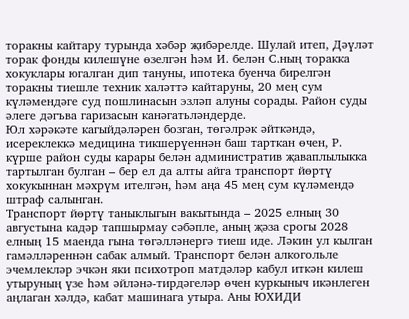торакны кайтару турында хәбәр җибәрелде. Шулай итеп, Дәүләт торак фонды килешүне өзелгән һәм И. белән С.ның торакка хокуклары югалган дип тануны, ипотека буенча бирелгән торакны тиешле техник халәттә кайтаруны, 20 мең сум күләмендәге суд пошлинасын эзләп алуны сорады. Район суды әлеге дәгъва гаризасын канәгатьләндерде.
Юл хәрәкәте кагыйдәләрен бозган, төгәлрәк әйткәндә, исереклеккә медицина тикшерүеннән баш тарткан өчен, Р. күрше район суды карары белән административ җаваплылыкка тартылган булган – бер ел да алты айга транспорт йөртү хокукыннан мәхрүм ителгән, һәм аңа 45 мең сум күләмендә штраф салынган.
Транспорт йөртү таныклыгын вакытында – 2025 елның 30 августына кадәр тапшырмау сәбәпле, аның җәза срогы 2028 елның 15 маенда гына төгәлләнергә тиеш иде. Ләкин ул кылган гамәлләреннән сабак алмый. Транспорт белән алкогольле эчемлекләр эчкән яки психотроп матдәләр кабул иткән килеш утыруның үзе һәм әйләнә-тирдәгеләр өчен куркыныч икәнлеген аңлаган хәлдә, кабат машинага утыра. Аны ЮХИДИ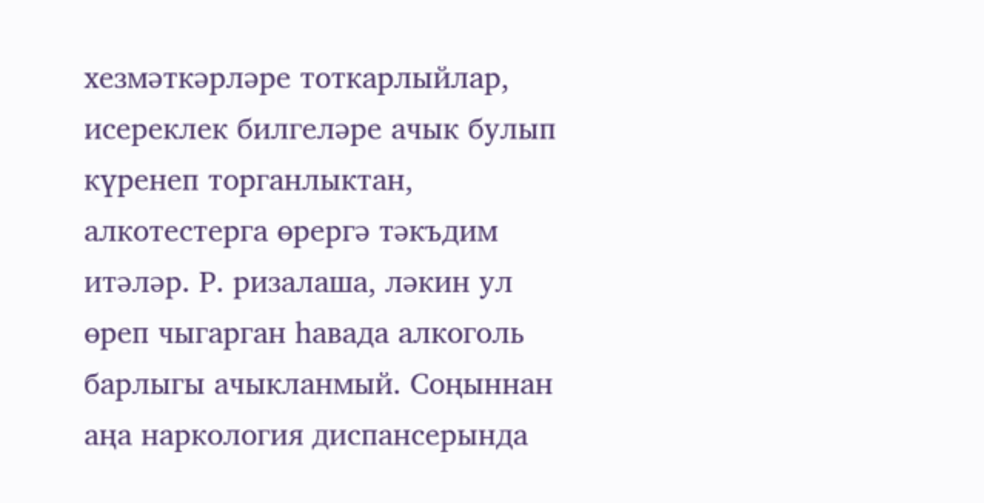хезмәткәрләре тоткарлыйлар, исереклек билгеләре ачык булып күренеп торганлыктан, алкотестерга өрергә тәкъдим итәләр. Р. ризалаша, ләкин ул өреп чыгарган һавада алкоголь барлыгы ачыкланмый. Соңыннан аңа наркология диспансерында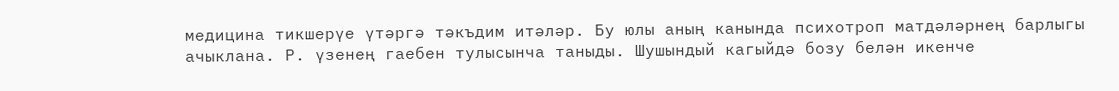медицина тикшерүе үтәргә тәкъдим итәләр. Бу юлы аның канында психотроп матдәләрнең барлыгы ачыклана. Р. үзенең гаебен тулысынча таныды. Шушындый кагыйдә бозу белән икенче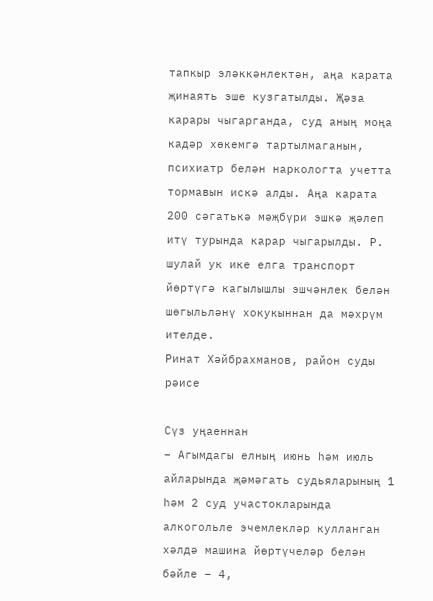тапкыр эләккәнлектән, аңа карата җинаять эше кузгатылды. Җәза карары чыгарганда, суд аның моңа кадәр хөкемгә тартылмаганын, психиатр белән наркологта учетта тормавын искә алды. Аңа карата 200 сәгатькә мәҗбүри эшкә җәлеп итү турында карар чыгарылды. Р. шулай ук ике елга транспорт йөртүгә кагылышлы эшчәнлек белән шөгыльләнү хокукыннан да мәхрүм ителде.
Ринат Хәйбрахманов, район суды рәисе

Сүз уңаеннан
– Агымдагы елның июнь һәм июль айларында җәмәгать судьяларының 1 һәм 2 суд участокларында алкогольле эчемлекләр кулланган хәлдә машина йөртүчеләр белән бәйле – 4,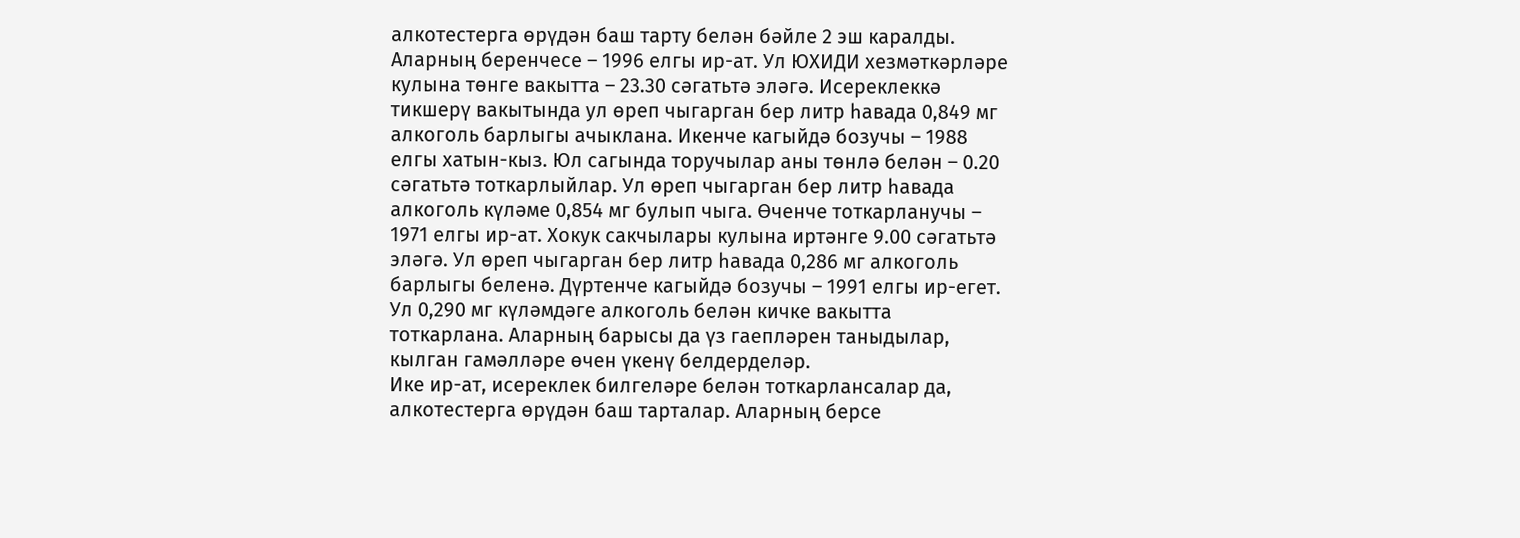алкотестерга өрүдән баш тарту белән бәйле 2 эш каралды.
Аларның беренчесе – 1996 елгы ир-ат. Ул ЮХИДИ хезмәткәрләре кулына төнге вакытта – 23.30 сәгатьтә эләгә. Исереклеккә тикшерү вакытында ул өреп чыгарган бер литр һавада 0,849 мг алкоголь барлыгы ачыклана. Икенче кагыйдә бозучы – 1988 елгы хатын-кыз. Юл сагында торучылар аны төнлә белән – 0.20 сәгатьтә тоткарлыйлар. Ул өреп чыгарган бер литр һавада алкоголь күләме 0,854 мг булып чыга. Өченче тоткарланучы – 1971 елгы ир-ат. Хокук сакчылары кулына иртәнге 9.00 сәгатьтә эләгә. Ул өреп чыгарган бер литр һавада 0,286 мг алкоголь барлыгы беленә. Дүртенче кагыйдә бозучы – 1991 елгы ир-егет. Ул 0,290 мг күләмдәге алкоголь белән кичке вакытта тоткарлана. Аларның барысы да үз гаепләрен таныдылар, кылган гамәлләре өчен үкенү белдерделәр.
Ике ир-ат, исереклек билгеләре белән тоткарлансалар да, алкотестерга өрүдән баш тарталар. Аларның берсе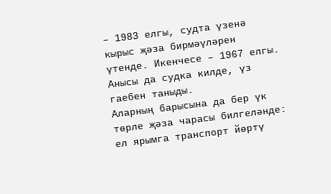– 1983 елгы, судта үзенә кырыс җәза бирмәүләрен үтенде. Икенчесе – 1967 елгы. Анысы да судка килде, үз гаебен таныды.
Аларның барысына да бер үк төрле җәза чарасы билгеләнде: ел ярымга транспорт йөртү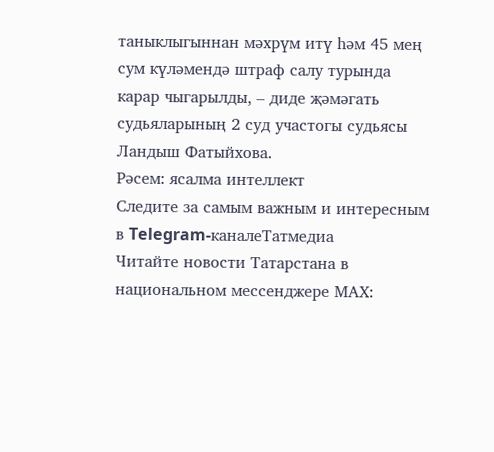таныклыгыннан мәхрүм итү һәм 45 мең сум күләмендә штраф салу турында карар чыгарылды, – диде җәмәгать судьяларының 2 суд участогы судьясы Ландыш Фатыйхова.
Рәсем: ясалма интеллект
Следите за самым важным и интересным в Telegram-каналеТатмедиа
Читайте новости Татарстана в национальном мессенджере MАХ: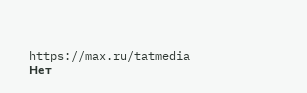https://max.ru/tatmedia
Нет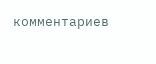комментариев